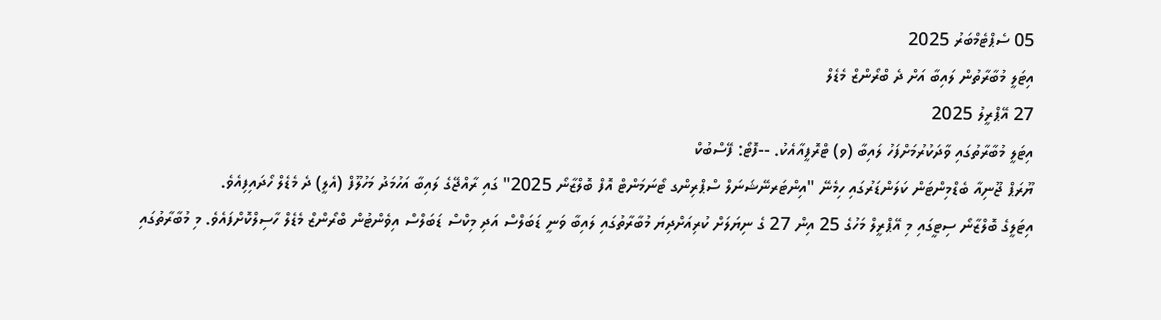05 ސެޕްޓެމްބަރު 2025
އިޓަލީ މުބާރާތުން ލައިބާ އަށް ދެ ބްރޯންޒް މެޑެލް
27 އޭޕްރީލު 2025
އިޓަލީ މުބާރާތުގައި ވާދަކުރުމަށްފަހު ލައިބާ (ވ) ޓްރޮފީއާއެކު. --ފޮޓޯ: ފޭސްބުކް
ޔޫރަޕް ޖޫނިއާ ބެޑްމިންޓަން ކަލަންޑަރުގައި ހިމެނޭ "އިންޓަރނޭޝަނަލް ސްޕްރިންގ ޓޯނަމަންޓް އޮފް ބޮލްޒާނޯ 2025" ގައި ރާއްޖޭގެ ލައިބާ އަހުމަދު މަހުލޫފް (އެލީ) ދެ މެޑެލް ހޯދައިފިއެވެ.
އިޓަލީގެ ބޮލްޒާނޯ ސިޓީގައި މި އޭޕްރީލް މަހުގެ 25 އިން 27 ގެ ނިޔަލަށް ކުރިއަށްދިޔަ މުބާރާތުގައި ލައިބާ ވަނީ ޑަބަލްސް އަދި މިކްސް ޑަބަލްސް އިވެންޓުން ބްރޯންޒް މެޑެލް ހާސިލްކޮށްފައެވެ. މި މުބާރާތުގައި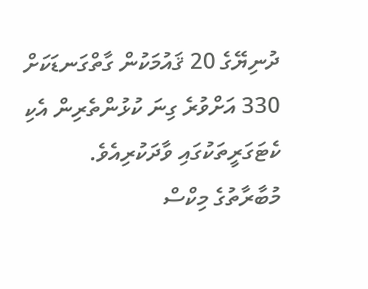ދުނިޔޭގެ 20 ޤައުމަކުން ގާތްގަނޑަކަށް 330 އަށްވުރެ ގިނަ ކުޅުންތެރިން އެކި ކެޓަގަރީތަކުގައި ވާދަކުރިއެވެ.
މުބާރާތުގެ މިކްސް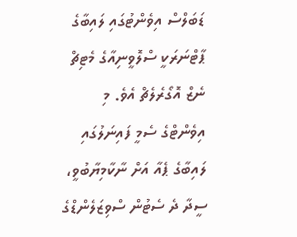ޑަބަލްސް އިވެންޓުގައި ލައިބާގެ ޕާޓްނަރަކީ ސްލޮވީނިއާގެ މެޓިޗް ނެޒް އޮގޯރެލެޗް އެވެ. މި އިވެންޓްގެ ސެމީ ފައިނަލުގައި ލައިބާގެ ޕެއާ އަށް ނާކާމިޔާބުވީ، ސީދާ ދެ ސެޓުން ސްވިޒަލެންޑްގެ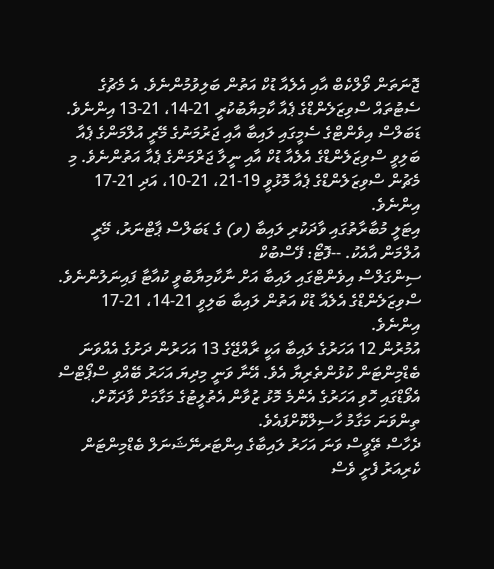ޖޮނަތަން ވޯލްކެބް އާއި އެލެއާ ޑުކް އަތުން ބަލިވުމުންނެވެ. އެ މެޗުގެ ސެޓުތައް ސްވިޒަލެންޑްގެ ޕެއާ ކާމިޔާބުކުރީ 21-14، 21-13 އިންނެވެ.
ޑަބަލްސް އިވެންޓްގެ ސެމީގައި ލައިބާ އާއި ޖަރުމަނުގެ މޭރީ އުލްމަންގެ ޕެއާ ބަލިވީ ސްވިޒަލެންޑްގެ އެލެއާ ޑުކް އާއި ނީލާ ޖަރްމަންގެ ޕެއާ އަތުންނެވެ. މި މެޗުން ސްވިޒަލެންޑްގެ ޕެއާ މޮޅުވީ 19-21، 21-10، އަދި 21-17 އިންނެވެ.
އިޓަލީ މުބާރާތުގައި ވާދަކުރި ލައިބާ (ވ) ގެ ޑަބަލްސް ޕާޓްނަރު، މޭރީ އުލްމަން އާއެކު. --ފޮޓޯ: ފޭސްބުކް
ސިންގަލްސް އިވެންޓްގައި ލައިބާ އަށް ނާކާމިޔާބުވީ ކުއާޓާ ފައިނަލުންނެވެ. ސްވިޒަލެންޑްގެ އެލެއާ ޑުކް އަތުން ލައިބާ ބަލިވީ 21-14، 21-17 އިންނެވެ.
އުމުރުން 12 އަހަރުގެ ލައިބާ އަކީ ރާއްޖޭގެ 13 އަހަރުން ދަށުގެ އެއްވަނަ ބެޑްމިންޓަން ކުޅުންތެރިޔާ އެވެ. އޭނާ ވަނީ މިދިޔަ އަހަރު ބޭއްވި ސްޕޯޓްސް އެވޯޑްގައި ހޮވި އަހަރުގެ އެންމެ މޮޅު ޒުވާން އެތުލީޓުގެ މަގާމަށް ވާދަކޮށް، ތިންވަނަ މަގާމު ހާސިލްކޮށްފައެވެ.
ދެހާސް ތޭވީސް ވަނަ އަހަރު ލައިބާގެ އިންޓަރނޭޝަނަލް ބެޑްމިންޓަން ކެރިއަރު ފެށީ ވެސް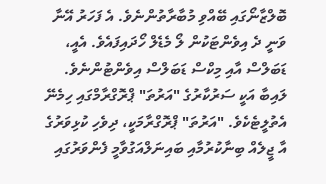ބޮލްޒާނޯގައި ބޭއްވި މުބާރާތުންނެވެ. އެ ފަހަރު އޭނާ ވަނީ ދެ އިވެންޓަކުން ލޯ މެޑެލް ހޯދައިފައެވެ. އެއީ، ޑަބަލްސް އާއި މިކްސް ޑަބަލްސް އިވެންޓުންނެވެ.
ލައިބާ އަކީ ސަރުކާރުގެ "އަރުތަ" ޕްރޮގްރާމްގައި ހިމެނޭ އެތުލީޓެކެވެ. "އަރުތަ" ޕްރޮގްރާމަކީ، ދިވެހި ކުޅިވަރުގެ އާ ޖީލެއް ބިނާކުރުމާއި ބައިނަލްއަގުވާމީ ފެންވަރުގައި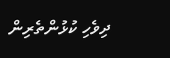ދިވެހި ކުޅުންތެރިން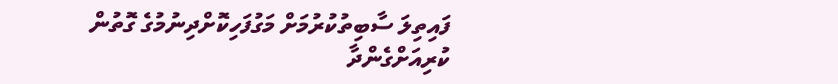ފައިތިލަ ސާބިތުކުރުމަށް މަގުފަހިކޮށްދިނުމުގެ ގޮތުން ކުރިއަށްގެންދާ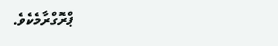ޕްރޮގްރާމެކެވެ.